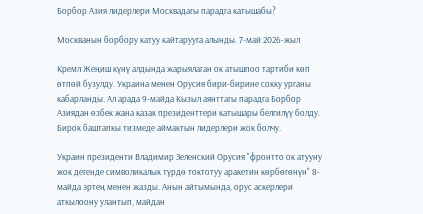Борбор Азия лидерлери Москвадагы парадга катышабы?

Москванын борбору катуу кайтарууга алынды. 7-май 2026-жыл

Кремл Жеңиш күнү алдында жарыялаган ок атышпоо тартиби көп өтпөй бузулду. Украина менен Орусия бири-бирине сокку урганы кабарланды. Ал арада 9-майда Кызыл аянттагы парадга Борбор Азиядан өзбек жана казак президенттери катышары белгилүү болду. Бирок баштапкы тизмеде аймактын лидерлери жок болчу.

Украин президенти Владимир Зеленский Орусия "фронтто ок атууну жок дегенде символикалык түрдө токтотуу аракетин көрбөгөнүн" 8-майда эртең менен жазды. Анын айтымында, орус аскерлери аткылоону улантып, майдан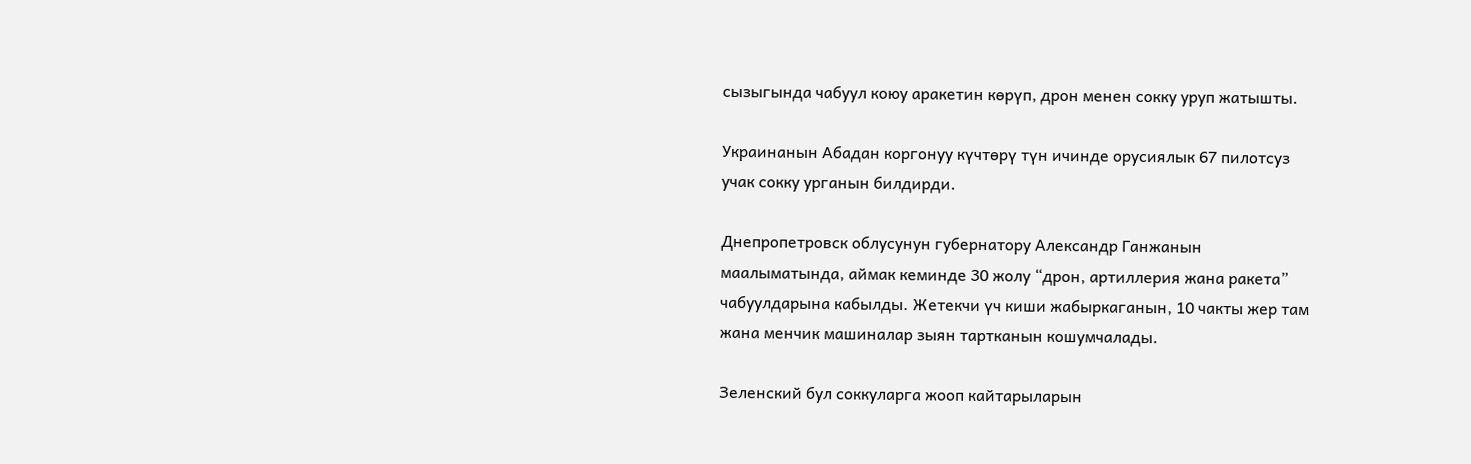сызыгында чабуул коюу аракетин көрүп, дрон менен сокку уруп жатышты.

Украинанын Абадан коргонуу күчтөрү түн ичинде орусиялык 67 пилотсуз учак сокку урганын билдирди.

Днепропетровск облусунун губернатору Александр Ганжанын маалыматында, аймак кеминде 30 жолу “дрон, артиллерия жана ракета” чабуулдарына кабылды. Жетекчи үч киши жабыркаганын, 10 чакты жер там жана менчик машиналар зыян тартканын кошумчалады.

Зеленский бул соккуларга жооп кайтарыларын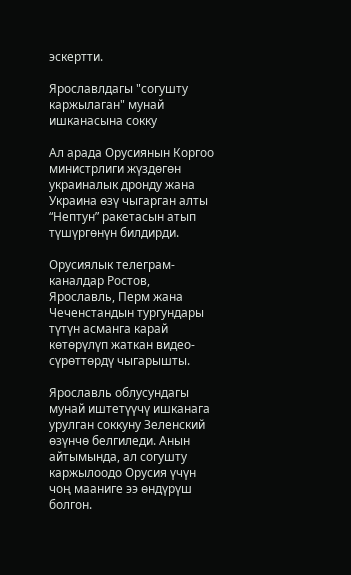эскертти.

Ярославлдагы "согушту каржылаган" мунай ишканасына сокку

Ал арада Орусиянын Коргоо министрлиги жүздөгөн украиналык дронду жана Украина өзү чыгарган алты “Нептун” ракетасын атып түшүргөнүн билдирди.

Орусиялык телеграм-каналдар Ростов, Ярославль, Перм жана Чеченстандын тургундары түтүн асманга карай көтөрүлүп жаткан видео-сүрөттөрдү чыгарышты.

Ярославль облусундагы мунай иштетүүчү ишканага урулган соккуну Зеленский өзүнчө белгиледи. Анын айтымында, ал согушту каржылоодо Орусия үчүн чоң мааниге ээ өндүрүш болгон.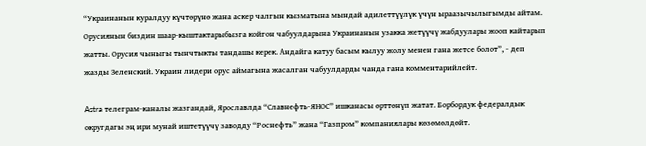“Украинанын куралдуу күчтөрүнө жана аскер чалгын кызматына мындай адилеттүүлүк үчүн ыраазычылыгымды айтам. Орусиянын биздин шаар-кыштактарыбызга койгон чабуулдарына Украинанын узакка жетүүчү жабдуулары жооп кайтарып жатты. Орусия чыныгы тынчтыкты тандашы керек. Андайга катуу басым кылуу жолу менен гана жетсе болот”, - деп жазды Зеленский. Украин лидери орус аймагына жасалган чабуулдарды чанда гана комментарийлейт.

Astra телеграм-каналы жазгандай, Ярославлда “Славнефть‑ЯНОС” ишканасы өрттөнүп жатат. Борбордук федералдык округдагы эң ири мунай иштетүүчү заводду “Роснефть” жана “Газпром” компаниялары көзөмөлдөйт.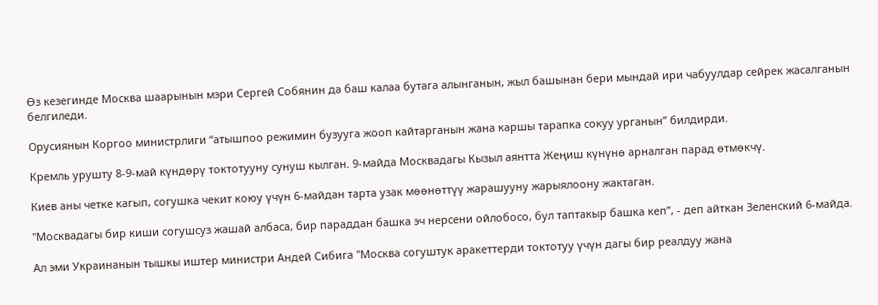Өз кезегинде Москва шаарынын мэри Сергей Собянин да баш калаа бутага алынганын, жыл башынан бери мындай ири чабуулдар сейрек жасалганын белгиледи.

Орусиянын Коргоо министрлиги “атышпоо режимин бузууга жооп кайтарганын жана каршы тарапка сокуу урганын” билдирди.

Кремль урушту 8-9-май күндөрү токтотууну сунуш кылган. 9-майда Москвадагы Кызыл аянтта Жеңиш күнүнө арналган парад өтмөкчү.

Киев аны четке кагып, согушка чекит коюу үчүн 6-майдан тарта узак мөөнөттүү жарашууну жарыялоону жактаган.

"Москвадагы бир киши согушсуз жашай албаса, бир параддан башка эч нерсени ойлобосо, бул таптакыр башка кеп”, - деп айткан Зеленский 6-майда.

Ал эми Украинанын тышкы иштер министри Андей Сибига "Москва согуштук аракеттерди токтотуу үчүн дагы бир реалдуу жана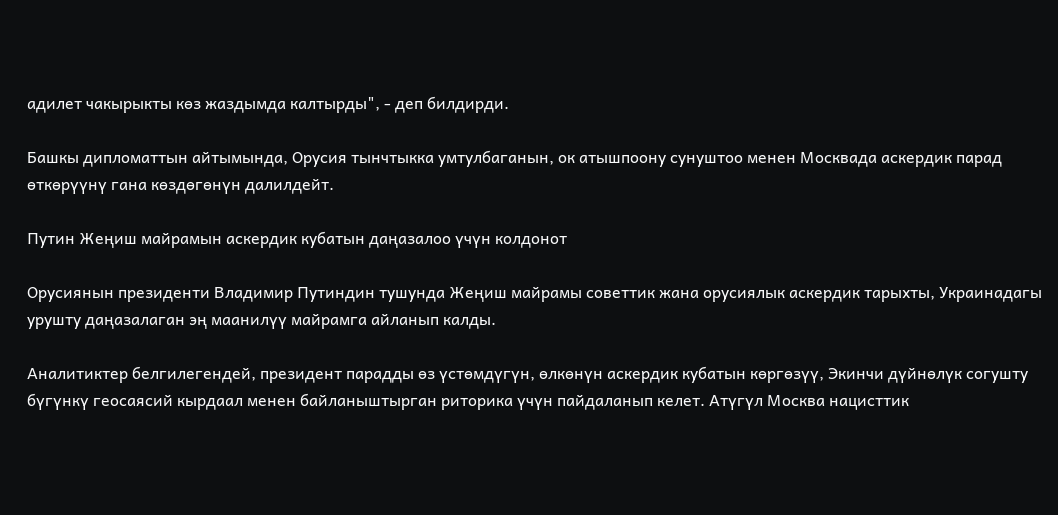адилет чакырыкты көз жаздымда калтырды", - деп билдирди.

Башкы дипломаттын айтымында, Орусия тынчтыкка умтулбаганын, ок атышпоону сунуштоо менен Москвада аскердик парад өткөрүүнү гана көздөгөнүн далилдейт.

Путин Жеңиш майрамын аскердик кубатын даңазалоо үчүн колдонот

Орусиянын президенти Владимир Путиндин тушунда Жеңиш майрамы советтик жана орусиялык аскердик тарыхты, Украинадагы урушту даңазалаган эң маанилүү майрамга айланып калды.

Аналитиктер белгилегендей, президент парадды өз үстөмдүгүн, өлкөнүн аскердик кубатын көргөзүү, Экинчи дүйнөлүк согушту бүгүнкү геосаясий кырдаал менен байланыштырган риторика үчүн пайдаланып келет. Атүгүл Москва нацисттик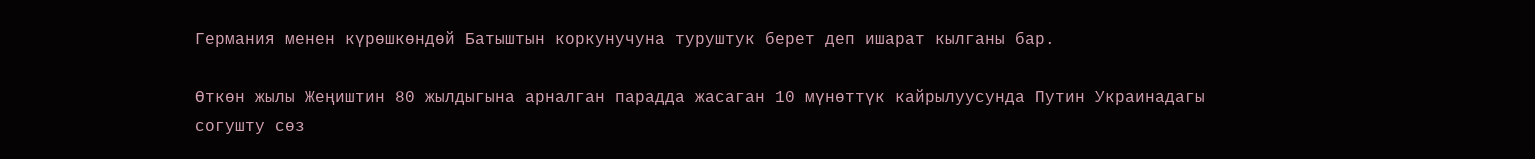Германия менен күрөшкөндөй Батыштын коркунучуна туруштук берет деп ишарат кылганы бар.

Өткөн жылы Жеңиштин 80 жылдыгына арналган парадда жасаган 10 мүнөттүк кайрылуусунда Путин Украинадагы согушту сөз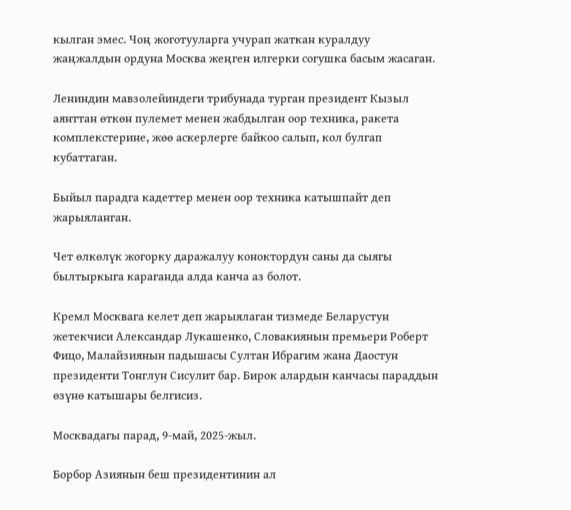кылган эмес. Чоң жоготууларга учурап жаткан куралдуу жаңжалдын ордуна Москва жеңген илгерки согушка басым жасаган.

Лениндин мавзолейиндеги трибунада турган президент Кызыл аянттан өткөн пулемет менен жабдылган оор техника, ракета комплекстерине, жөө аскерлерге байкоо салып, кол булгап кубаттаган.

Быйыл парадга кадеттер менен оор техника катышпайт деп жарыяланган.

Чет өлкөлүк жогорку даражалуу коноктордун саны да сыягы былтыркыга караганда алда канча аз болот.

Кремл Москвага келет деп жарыялаган тизмеде Беларустун жетекчиси Александар Лукашенко, Словакиянын премьери Роберт Фицо, Малайзиянын падышасы Султан Ибрагим жана Даостун президенти Тонглун Сисулит бар. Бирок алардын канчасы параддын өзүнө катышары белгисиз.

Москвадагы парад, 9-май, 2025-жыл.

Борбор Азиянын беш президентинин ал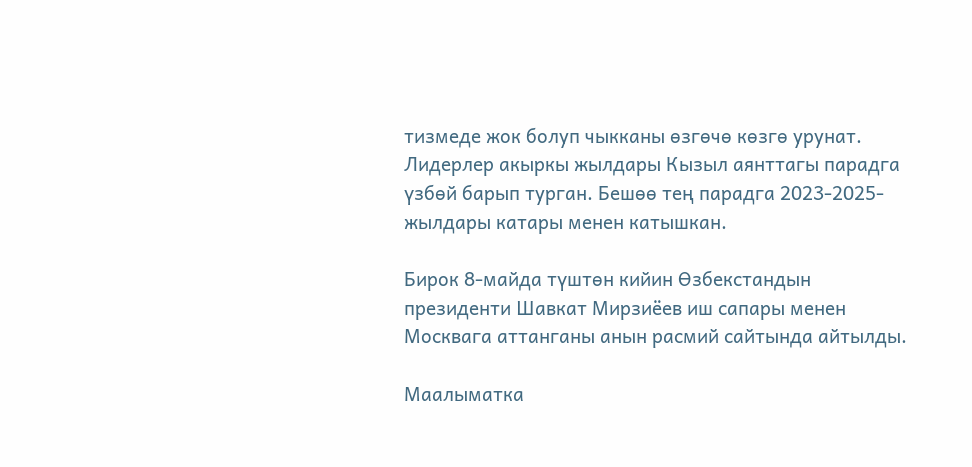тизмеде жок болуп чыкканы өзгөчө көзгө урунат. Лидерлер акыркы жылдары Кызыл аянттагы парадга үзбөй барып турган. Бешөө тең парадга 2023-2025-жылдары катары менен катышкан.

Бирок 8-майда түштөн кийин Өзбекстандын президенти Шавкат Мирзиёев иш сапары менен Москвага аттанганы анын расмий сайтында айтылды.

Маалыматка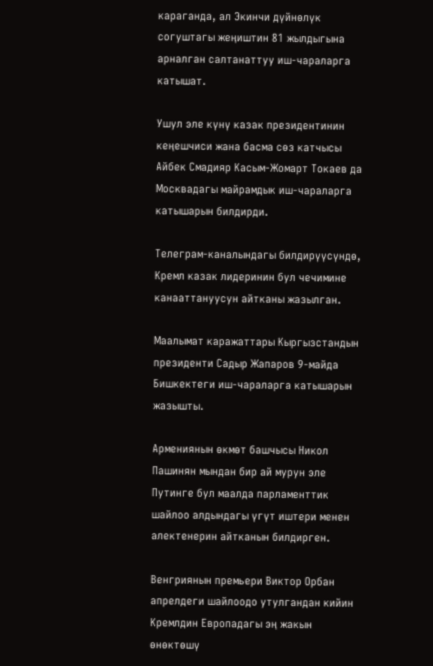караганда, ал Экинчи дүйнөлүк согуштагы жеңиштин 81 жылдыгына арналган салтанаттуу иш-чараларга катышат.

Ушул эле күнү казак президентинин кеңешчиси жана басма сөз катчысы Айбек Смадияр Касым-Жомарт Токаев да Москвадагы майрамдык иш-чараларга катышарын билдирди.

Телеграм-каналындагы билдирүүсүндө, Кремл казак лидеринин бул чечимине канааттануусун айтканы жазылган.

Маалымат каражаттары Кыргызстандын президенти Садыр Жапаров 9-майда Бишкектеги иш-чараларга катышарын жазышты.

Армениянын өкмөт башчысы Никол Пашинян мындан бир ай мурун эле Путинге бул маалда парламенттик шайлоо алдындагы үгүт иштери менен алектенерин айтканын билдирген.

Венгриянын премьери Виктор Орбан апрелдеги шайлоодо утулгандан кийин Кремлдин Европадагы эң жакын өнөктөшү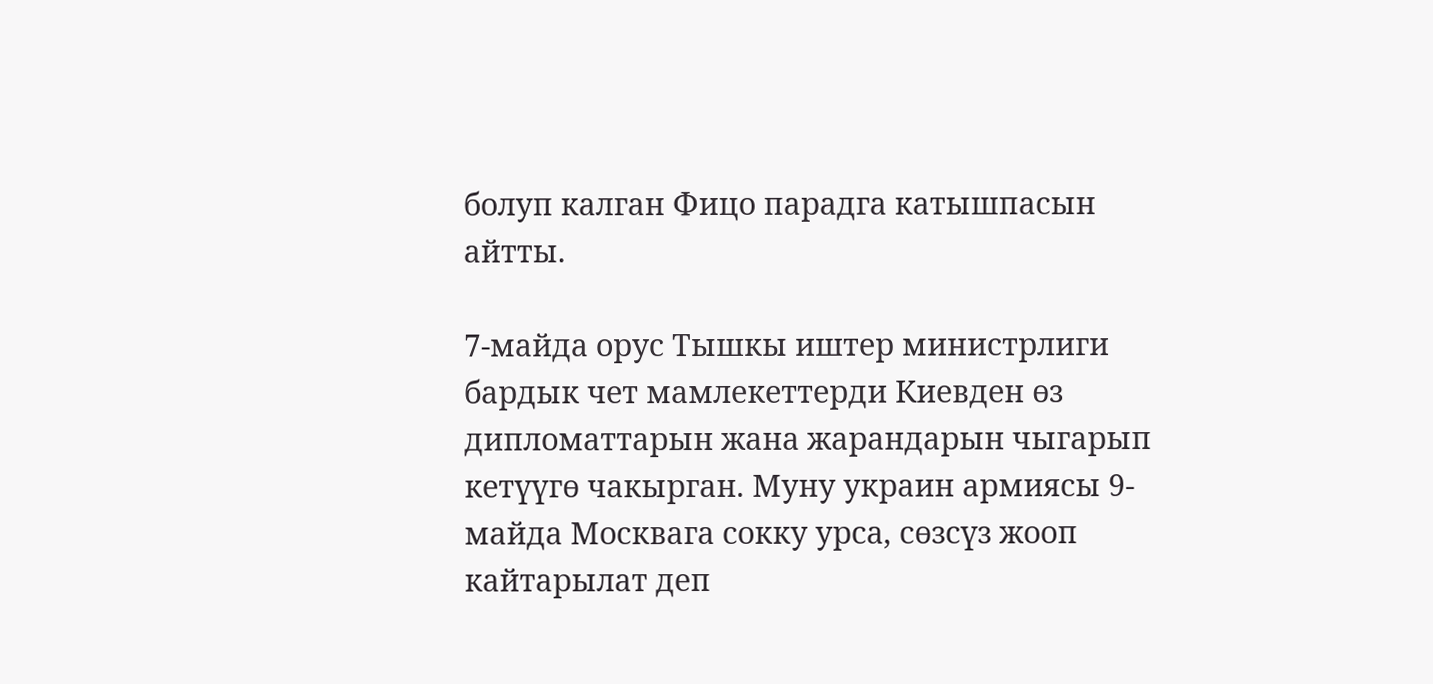болуп калган Фицо парадга катышпасын айтты.

7-майда орус Тышкы иштер министрлиги бардык чет мамлекеттерди Киевден өз дипломаттарын жана жарандарын чыгарып кетүүгө чакырган. Муну украин армиясы 9-майда Москвага сокку урса, сөзсүз жооп кайтарылат деп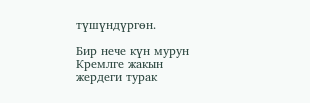түшүндүргөн.

Бир нече күн мурун Кремлге жакын жердеги турак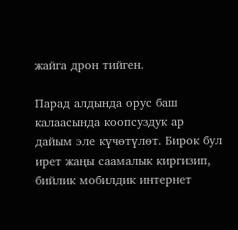жайга дрон тийген.

Парад алдында орус баш калаасында коопсуздук ар дайым эле күчөтүлөт. Бирок бул ирет жаңы саамалык киргизип, бийлик мобилдик интернет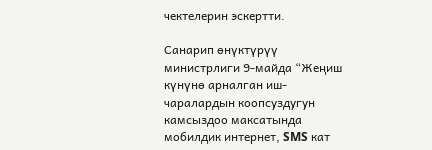чектелерин эскертти.

Санарип өнүктүрүү министрлиги 9-майда “Жеңиш күнүнө арналган иш-чаралардын коопсуздугун камсыздоо максатында мобилдик интернет, SMS кат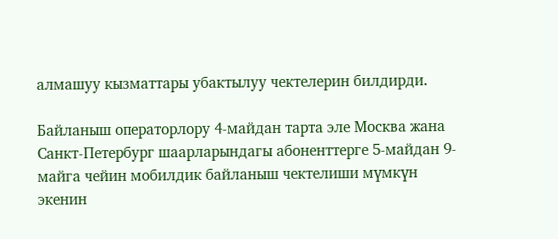алмашуу кызматтары убактылуу чектелерин билдирди.

Байланыш операторлору 4-майдан тарта эле Москва жана Санкт-Петербург шаарларындагы абоненттерге 5-майдан 9-майга чейин мобилдик байланыш чектелиши мүмкүн экенин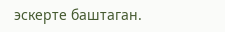эскерте баштаган.